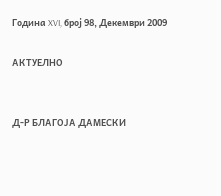Година XVI, број 98, Декември 2009

АКТУЕЛНО


Д-Р БЛАГОЈА ДАМЕСКИ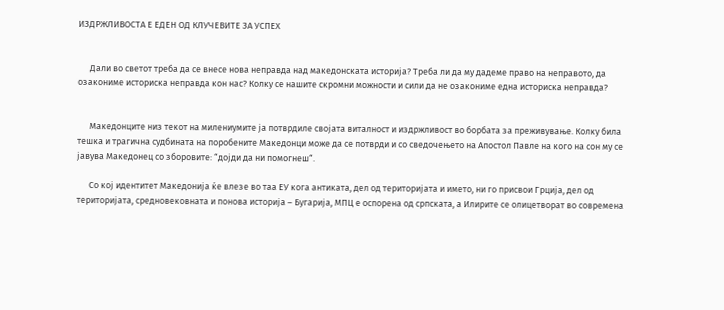ИЗДРЖЛИВОСТА Е ЕДЕН ОД КЛУЧЕВИТЕ ЗА УСПЕХ


      Дали во светот треба да се внесе нова неправда над македонската историја? Треба ли да му дадеме право на неправото, да озакониме историска неправда кон нас? Колку се нашите скромни можности и сили да не озакониме една историска неправда?


      Македонците низ текот на милениумите ја потврдиле својата виталност и издржливост во борбата за преживување. Колку била тешка и трагична судбината на поробените Македонци може да се потврди и со сведочењето на Апостол Павле на кого на сон му се јавува Македонец со зборовите: “дојди да ни помогнеш“.

      Со кој идентитет Македонија ќе влезе во таа ЕУ кога антиката, дел од територијата и името, ни го присвои Грција, дел од територијата, средновековната и понова историја – Бугарија, МПЦ е оспорена од српската, а Илирите се олицетворат во современа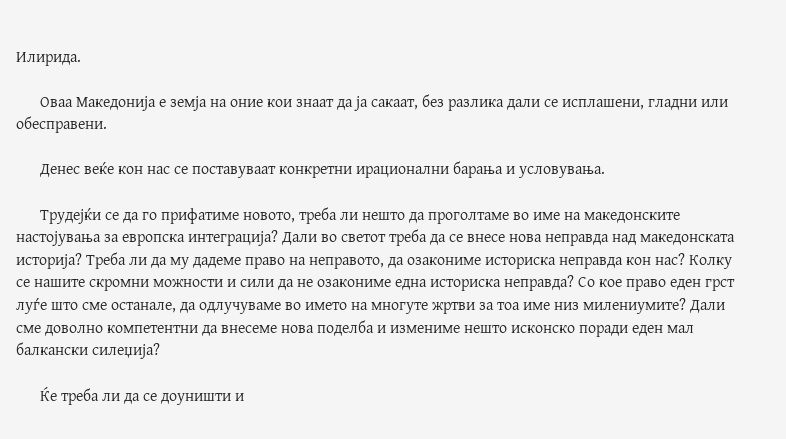Илирида.

      Оваа Македонија е земја на оние кои знаат да ја сакаат, без разлика дали се исплашени, гладни или обесправени.

      Денес веќе кон нас се поставуваат конкретни ирационални барања и условувања.

      Трудејќи се да го прифатиме новото, треба ли нешто да проголтаме во име на македонските настојувања за европска интеграција? Дали во светот треба да се внесе нова неправда над македонската историја? Треба ли да му дадеме право на неправото, да озакониме историска неправда кон нас? Колку се нашите скромни можности и сили да не озакониме една историска неправда? Со кое право еден грст луѓе што сме останале, да одлучуваме во името на многуте жртви за тоа име низ милениумите? Дали сме доволно компетентни да внесеме нова поделба и измениме нешто исконско поради еден мал балкански силеџија?

      Ќе треба ли да се доуништи и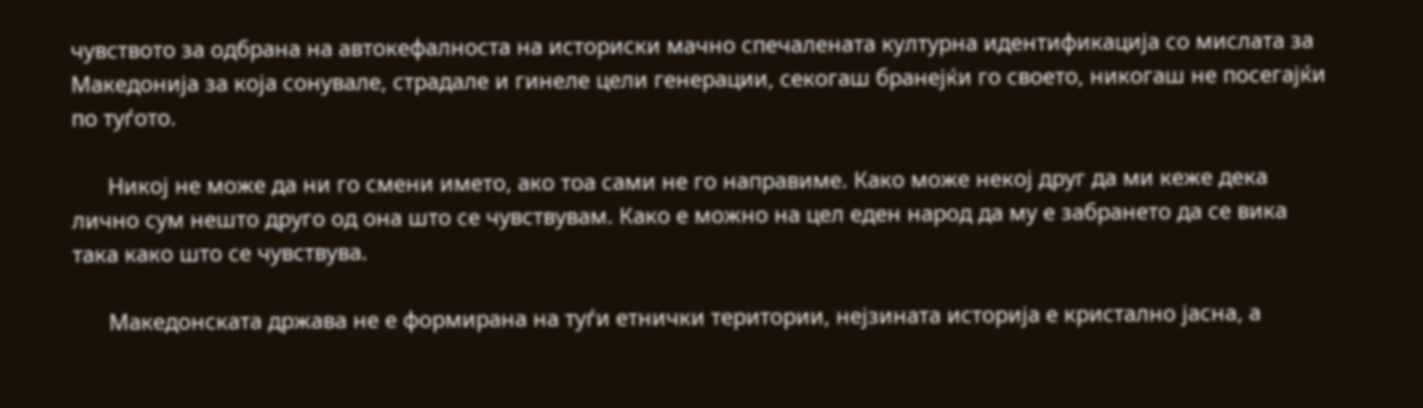чувството за одбрана на автокефалноста на историски мачно спечалената културна идентификација со мислата за Македонија за која сонувале, страдале и гинеле цели генерации, секогаш бранејќи го своето, никогаш не посегајќи по туѓото.

      Никој не може да ни го смени името, ако тоа сами не го направиме. Како може некој друг да ми кеже дека лично сум нешто друго од она што се чувствувам. Како е можно на цел еден народ да му е забрането да се вика така како што се чувствува.

      Македонската држава не е формирана на туѓи етнички територии, нејзината историја е кристално јасна, а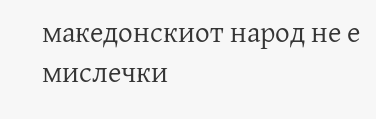македонскиот народ не е мислечки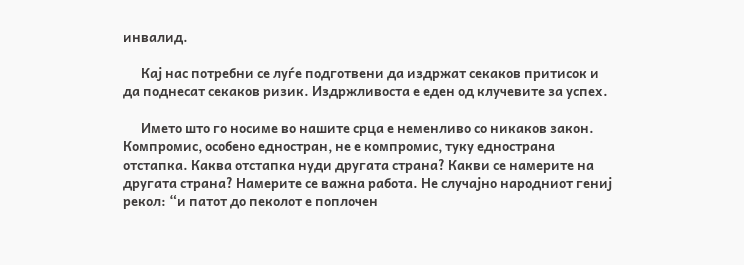инвалид.

      Кај нас потребни се луѓе подготвени да издржат секаков притисок и да поднесат секаков ризик. Издржливоста е еден од клучевите за успех.

      Името што го носиме во нашите срца е неменливо со никаков закон. Компромис, особено едностран, не е компромис, туку еднострана отстапка. Каква отстапка нуди другата страна? Какви се намерите на другата страна? Намерите се важна работа. Не случајно народниот гениј рекол: “и патот до пеколот е поплочен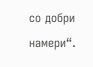со добри намери“.